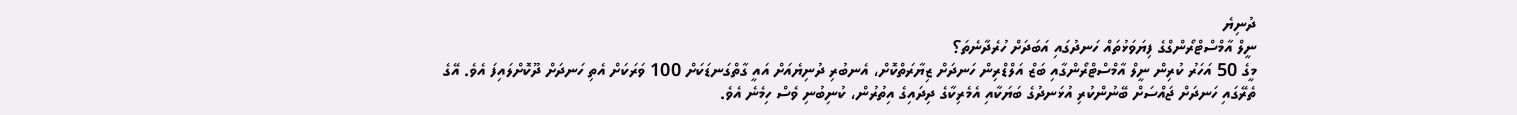ދުނިޔެ
ނީލް އާމްސްޓްރޯންގްގެ ފިޔަވަޅުތައް ހަނދުގައި އަބަދަށް ހުރެދާނެތަ؟
މީގެ 50 އަހަރު ކުރިން ނީލް އާމްސްޓްރޯންގާއި ބަޒް އަލްޑްރިން ހަނދަށް ޒިޔާރަތްކޮށް، އެނބުރި ދުނިޔެއަށް އައީ ގާތްގަނޑަކަށް 100 ވަރަކަށް އެތި ހަނދަށް ދޫކޮށްލައިފަ އެވެ. އޭގެ ތެރޭގައި ހަނދަށް ޖައްސަށް ބޭނުންކުރި އުޅަނދުގެ ބަޔަކާއި އެމެރިކާގެ ދިދައިގެ އިތުރުން، ކުނިބުނި ވެސް ހިމެނެ އެވެ.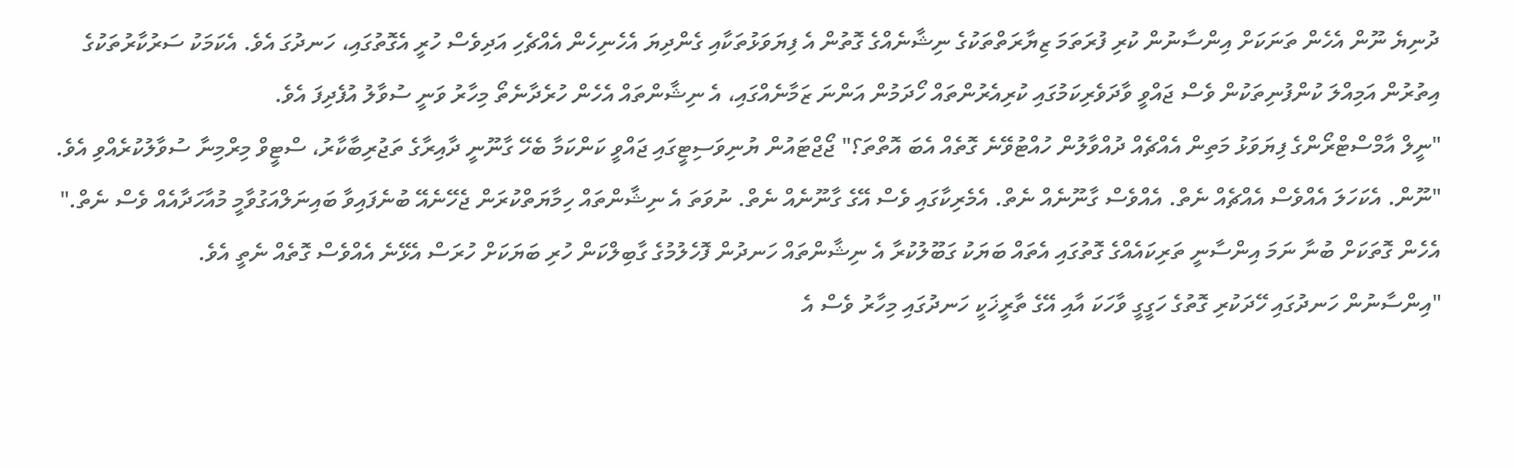ދުނިޔެ ނޫން އެހެން ތަނަކަށް އިންސާނުން ކުރި ފުރަތަމަ ޒިޔާރަތްތަކުގެ ނިޝާނެއްގެ ގޮތުން އެ ފިޔަވަޅުތަކާއި ގެންދިޔަ އެހެނިހެން އެއްޗެހި އަދިވެސް ހުރީ އެގޮތުގައި، ހަނދުގަ އެވެ. އެކަމަކު ސަރުކާރުތަކުގެ އިތުރުން އަމިއްލަ ކުންފުނިތަކުން ވެސް ޖައްވީ ވާދަވެރިކަމުގައި ކުރިއެރުންތައް ހޯދަމުން އަންނަ ޒަމާނެއްގައި، އެ ނިޝާންތައް އެހެން ހުރެދާނެތޯ މިހާރު ވަނީ ސުވާލު އުފެދިފަ އެވެ.
"ނީލް އާމްސްޓްރޯންގެ ފިޔަވަޅު މަތިން އެއްޗެއް ދުއްވާލުން ހުއްޓުވޭނެ ގޮތެއް އެބަ އޮތްތަ؟" ޖޯޖްޓައުން ޔުނިވަސިޓީގައި ޖައްވީ ކަންކަމާ ބެހޭ ގާނޫނީ ދާއިރާގެ ތަޖުރިބާކާރު، ސްޓީވް މިރްމިނާ ސުވާލުކުރެއްވި އެވެ.
"ނޫން. އެކަހަލަ އެއްވެސް އެއްޗެއް ނެތް. އެއްވެސް ގާނޫނެއް ނެތް. އެމެރިކާގައި ވެސް އޭގެ ގާނޫނެއް ނެތް. ނުވަތަ އެ ނިޝާންތައް ހިމާޔަތްކުރަން ޖެހޭނެއޭ ބުނެފައިވާ ބައިނަލްއަގުވާމީ މުއާހަދާއެއް ވެސް ނެތް."
އެހެން ގޮތަކަށް ބުނާ ނަމަ އިންސާނީ ތަރިކައެއްގެ ގޮތުގައި އެތައް ބަޔަކު ގަބޫލުކުރާ އެ ނިޝާންތައް ހަނދުން ފޮހެލުމުގެ ގާބިލްކަން ހުރި ބަޔަކަށް ހުރަސް އެޅޭނެ އެއްވެސް ގޮތެއް ނެތީ އެވެ.
"އިންސާނުން ހަނދުގައި ހޭދަކުރި ގޮތުގެ ހަގީގީ ވާހަކަ އާއި އޭގެ ތާރީޚަކީ ހަނދުގައި މިހާރު ވެސް އެ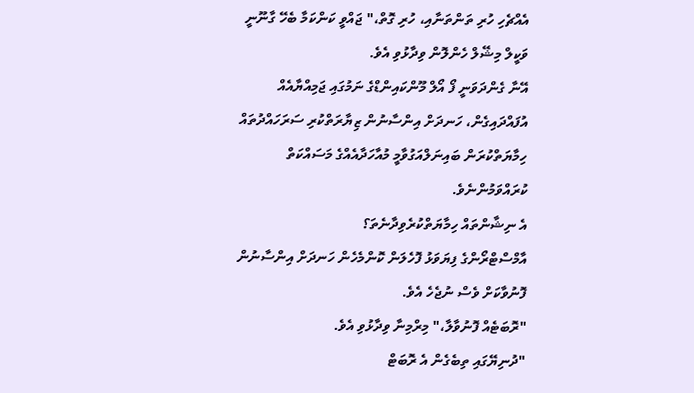އެއްޗެހި ހުރި ތަންތަނާއި، ހުރި ގޮތް،" ޖައްވީ ކަންކަމާ ބެހޭ ގާނޫނީ ވަކީލް މިޝޭލް ހެންލޮން ވިދާޅުވި އެވެ.
އޭނާ ގެންދަވަނީ ފޯ އޯލް މޫންކައިންޑްގެ ނަމުގައި ޖަމިއްޔާއެއް އުފައްދައިގެން، ހަނދަށް އިންސާނުން ޒިޔާރަތްކުރި ސަރަހައްދުތައް ހިމާޔަތްކުރަން ބައިނަލްއަގުވާމީ މުއާހަދާއެއްގެ މަސައްކަތް ކުރައްވަމުންނެވެ.
އެ ނިޝާންތައް ހިމާޔަތްކުރެވިދާނެތަ؟
އާމްސްޓްރޯންގެ ފިޔަވަޅު ފޮހެލަން ކޮންމެހެން ހަނދަށް އިންސާނުން ފޮނުވާކަށް ވެސް ނުޖެހެ އެވެ.
"ރޮބަޓެއް ފޮނުވާލާ،" މިރްމިނާ ވިދާޅުވި އެވެ.
"ދުނިޔޭގައި ތިބެގެން އެ ރޮބަޓް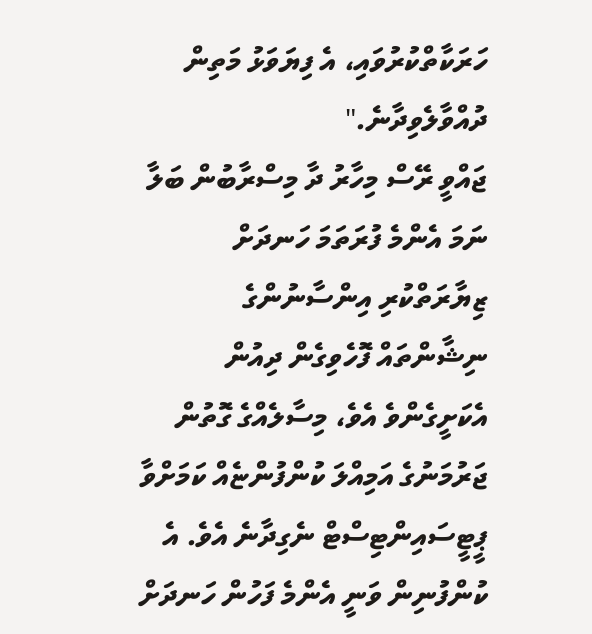ހަރަކާތްކުރުވައި، އެ ފިޔަވަޅު މަތިން ދުއްވާލެވިދާނެ."
ޖައްވީ ރޭސް މިހާރު ދާ މިސްރާބުން ބަލާ ނަމަ އެންމެ ފުރަތަމަ ހަނދަށް ޒިޔާރަތްކުރި އިންސާނުންގެ ނިޝާންތައް ފޮހެވިގެން ދިއުން އެކަށީގެންވެ އެވެ، މިސާލެއްގެ ގޮތުން ޖަރުމަނުގެ އަމިއްލަ ކުންފުންޏެއް ކަމަށްވާ ޕީޓީސައިންޓިސްޓް ނެގިދާނެ އެވެ. އެ ކުންފުނިން ވަނީ އެންމެ ފަހުން ހަނދަށް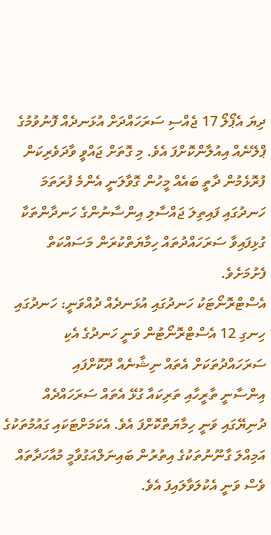ދިޔަ އެޕޯލޯ 17 ޖެއްސި ސަރަހައްދަށް އުޅަނދެއް ފޮނުވުމުގެ ޕްލޭނެއް އިއުލާންކޮށްފަ އެވެ. މި ގޮތަށް ޖައްވީ ވާދަވެރިކަން ފުރޮޅެމުން ދާތީ ބައެއް މީހުން ގޮވާލަނީ އެންމެ ފުރަތަމަ ހަނދުގައި ފައިތިލަ ޖައްސާލި އިންސާނުންގެ ހަނދާންތަކާ ގުޅިފައިވާ ސަރަހައްދުތައް ހިމާޔަތްކުރަން މަސައްކަތް ފެށުމަށެވެ.
އެސްޓްރޮނޯޓަކު ހަނދުގައި އުޅަނދެއް ދުއްވަނީ: ހަނދުގައި ހިނގި 12 އެސްޓްރޮނޯޓުން ވަނީ ހަނދުގެ އެކި ސަރަހައްދުތަކަށް އެތައް ނިޝާނެއް ދޫކޮށްފައި
އިންސާނީ ތާރީހާއި ތަރިކައާ ގުޅޭ އެތައް ސަރަހައްދެއް ދުނިޔޭގައި ވަނީ ހިމާޔަތްކޮށްފަ އެވެ. އެކަމަށްޓަކައި ގައުމުތަކުގެ އަމިއްލަ ގާނޫނުތަކުގެ އިތުރުން ބައިނަލްއަގުވާމީ މުއާހަދާތައް ވެސް ވަނީ އެކުލަވާލައިފަ އެވެ.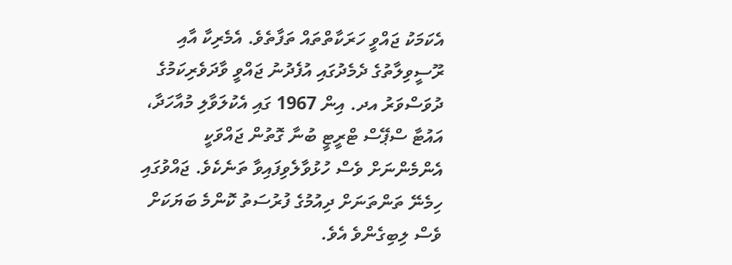އެކަމަކު ޖައްވީ ހަރަކާތްތައް ތަފާތެވެ. އެމެރިކާ އާއި ރޫސީވިލާތުގެ ދެމެދުގައި އުފެދުނު ޖައްވީ ވާދަވެރިކަމުގެ ދުވަސްވަރު އދ. އިން 1967 ގައި އެކުލަވާލި މުއާހަދާ، އައުޓާ ސްޕޭސް ޓްރީޓީ ބުނާ ގޮތުން ޖައްވަކީ އެންމެންނަށް ވެސް ހުޅުވާލެވިފައިވާ ތަނެކެވެ. ޖައްވުގައި ހިމެނޭ ތަންތަނަށް ދިއުމުގެ ފުރުސަތު ކޮންމެ ބަޔަކަށް ވެސް ލިބިގެންވެ އެވެ.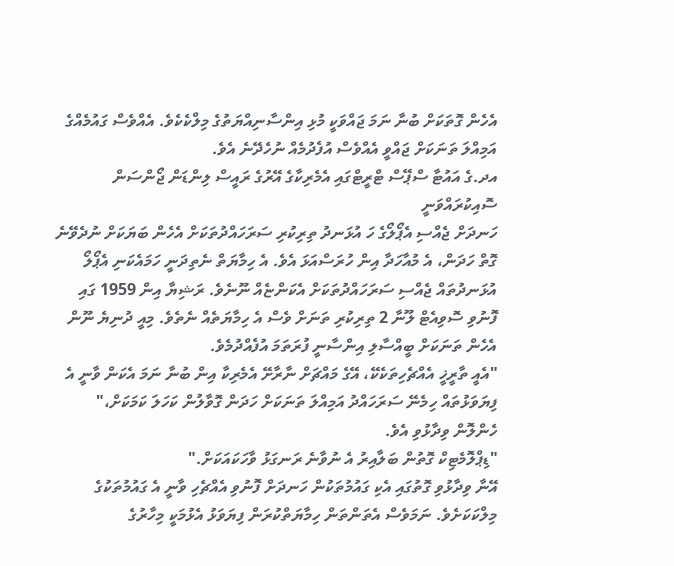އެހެން ގޮތަކަށް ބުނާ ނަމަ ޖައްވަކީ މުޅި އިންސާނިއްޔަތުގެ މިލްކެކެވެ. އެއްވެސް ގައުމެއްގެ އަމިއްލަ ތަނަކަށް ޖައްވީ އެއްވެސް އުފެދުމެއް ނުހެދޭނެ އެވެ.
އދ.ގެ އައުޓާ ސްޕޭސް ޓްރީޓްގައި އެމެރިކާގެ އޭރުގެ ރައީސް ލިންޑަން ޖޯންސަން ސޮއިކުރައްވަނީ
ހަނދަށް ޖެއްސި އެޕޯލޯގެ ހަ އުޅަނދު ތިރިކުރި ސަރަހައްދުތަކަށް އެހެން ބަޔަކަށް ނުދެވޭނެ ގޮތް ހަދަން، އެ މުއާހަދާ އިން ހުރަސްއަޅަ އެވެ. އެ ހިމާޔަތް ނެތިދަނީ ހަމައެކަނި އެޕޯލޯ އުޅަނދުތައް ޖެއްސި ސަރަހައްދުތަކަށް އެކަންޏެއް ނޫނެވެ. ރަޝިޔާ އިން 1959 ގައި ފޮނުވި ސޮވިއެޓް ލޫނާ 2 ތިރިކުރި ތަނަށް ވެސް އެ ހިމާޔަތެއް ނެތެވެ. މިއީ ދުނިޔެ ނޫން އެހެން ތަނަކަށް ބީއްސާލި އިންސާނީ ފުރަތަމަ އުފެއްދުމެވެ.
"އެއީ ތާރީޚީ އެއްޗެހިތަކެކޭ، އޭގެ މައްޗަށް ނާރާށޭ އެމެރިކާ އިން ބުނާ ނަމަ އެކަން ވާނީ އެ ފިޔަވަޅުތައް ހިމެނޭ ސަރަހައްދު އަމިއްލަ ތަނަކަށް ހަދަން ގޮވާލުން ކަހަލަ ކަމަކަށް،" ހެންލޮން ވިދާޅުވި އެވެ.
"ޑިޕްލޮމެޓިކް ގޮތުން ބަލާއިރު އެ ނުވާނެ ރަނގަޅު ވާހަކައަކަށް."
އޭނާ ވިދާޅުވި ގޮތުގައި އެކި ގައުމުތަކުން ހަނދަށް ފޮނުވި އެއްޗެހި ވާނީ އެ ގައުމުތަކުގެ މިލްކަކަށެވެ. ނަމަވެސް އެތަންތަން ހިމާޔަތްކުރަން ފިޔަވަޅު އެޅުމަކީ މިހާރުގެ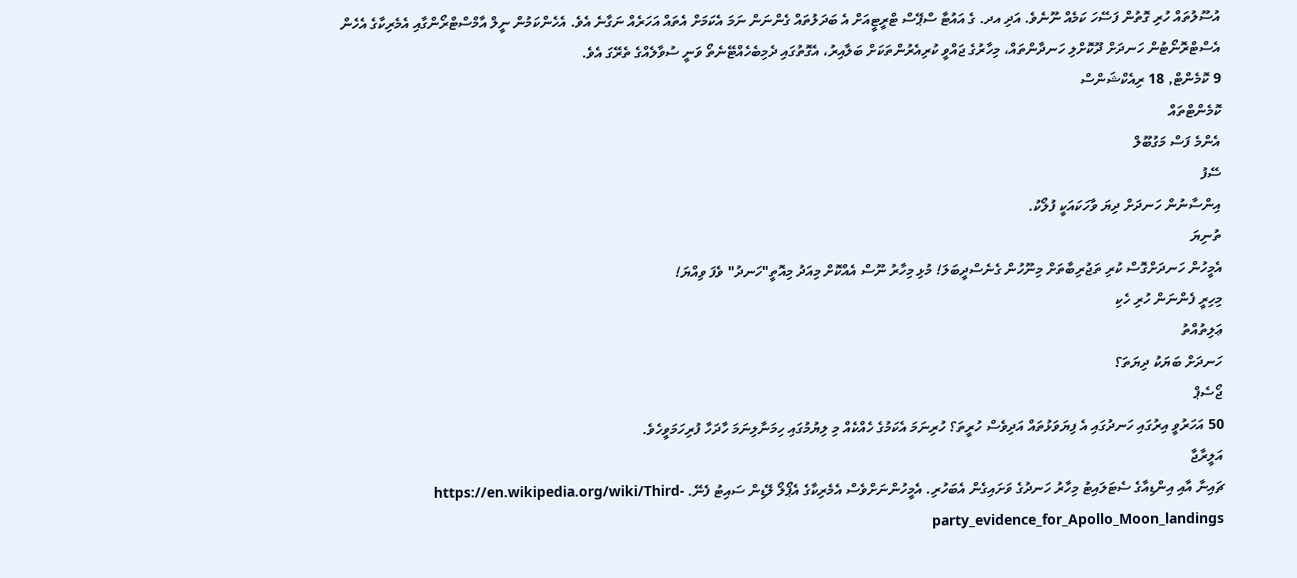އުސޫލުތައް ހުރި ގޮތުން ފަސޭހަ ކަމެއް ނޫނެވެ. އަދި އދ. ގެ އައުޓާ ސްޕޭސް ޓްރީޓީއަށް އެ ބަދަލުތައް ގެންނަން ނަމަ އެކަމަށް އެތައް އަހަރެއް ނަގާނެ އެވެ. އެހެންކަމުން ނީލް އާމްސްޓްރޯންގާއި އެމެރިކާގެ އެހެން އެސްޓްރޮނޯޓުން ހަނދަށް ދޫކޮށްލި ހަނދާންތައް، މިހާރުގެ ޖައްވީ ކުރިއެރުންތަކަށް ބަލާއިރު، އެގޮތުގައި ދެމިބެހެއްޓޭނެތޯ ވަނީ ސުވާލެއްގެ ތެރޭގަ އެވެ.
9 ކޮމެންޓް, 18 ރިއެކްޝަންސް
ކޮމެންޓްތައް
އެންމެ ފަސް މަގުބޫލް
ސޭފު
އިންސާނުން ހަނދަށް ދިޔަ ވާހަކައަކީ ފުލޯކު.
ތުނިޔަ
އެމީހުން ހަނދަށްގޮސް ކުރި ތަޖުރިބާތަށް މިނޫހުން ގެނެސްދީބަލަ! މުޅި މިހާރު ނޫސް އެއްކޮށް މިއަދު މިއޮތީ"ހަނދު" ވެފަ ވިއްޔަ!
މިހިރީ ފެންނަން ހުރި ހެކި
ޢަލިތުއްތު
ހަނދަށް ބަޔަކު ދިޔަތަ؟
ޖޯސެޕް
50 އަހަރުވީ އިރުގައި ހަނދުގައި އެ ފިޔަވަޅުތައް އަދިވެސް ހުރީތަ؟ ހުރިނަމަ އެކަމުގެ ހެއްކެއް މި ލިޔުމުގައި ހިމަނާލިނަމަ ހާދަހާ ފުރިހަމަވީހެވެ.
އަލީރާޖާ
ޗައިނާ އާއި އިންޑިއާގެ ސެޓަލައިޓު މިހާރު ހަނދުގެ ވަށައިގެން އެބަހުރި. އެމީހުންނަށްވެސް އެމެރިކާގެ އެޕޯލޯ ލޭޑިން ސައިޓު ފެނޭ. https://en.wikipedia.org/wiki/Third-party_evidence_for_Apollo_Moon_landings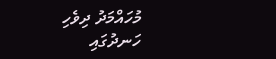މުހައްމަދު ދިވެހި
ހަނދުގައި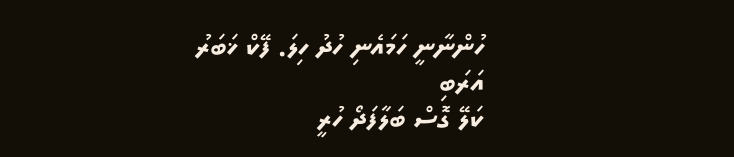ހުންނާނީ ހަމައެނި ހުދު ހިލަ. ފޭކް ޚަބަރު
އަރަބި
ކަލޭ ގޮސް ބަލާފަދޯ ހުރީ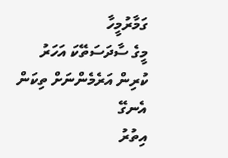ގަމާރުމީހާ
މީގެ ސާދަސަތޭކަ އަހަރު ކުރިން އަރެމެންނަށް ތިކަން އެނގޭ
އިތުރު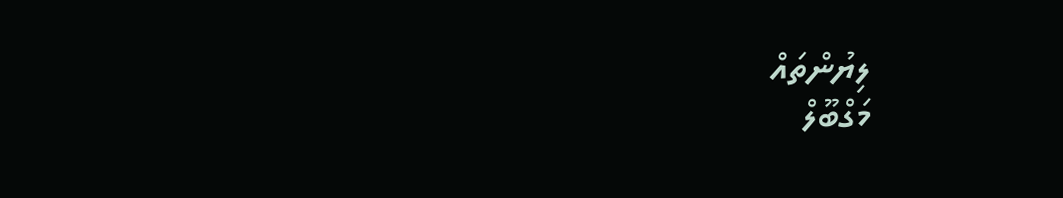ލިޔުންތައް
މަގްބޫލް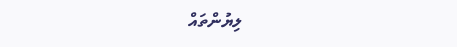ލިޔުންތައް